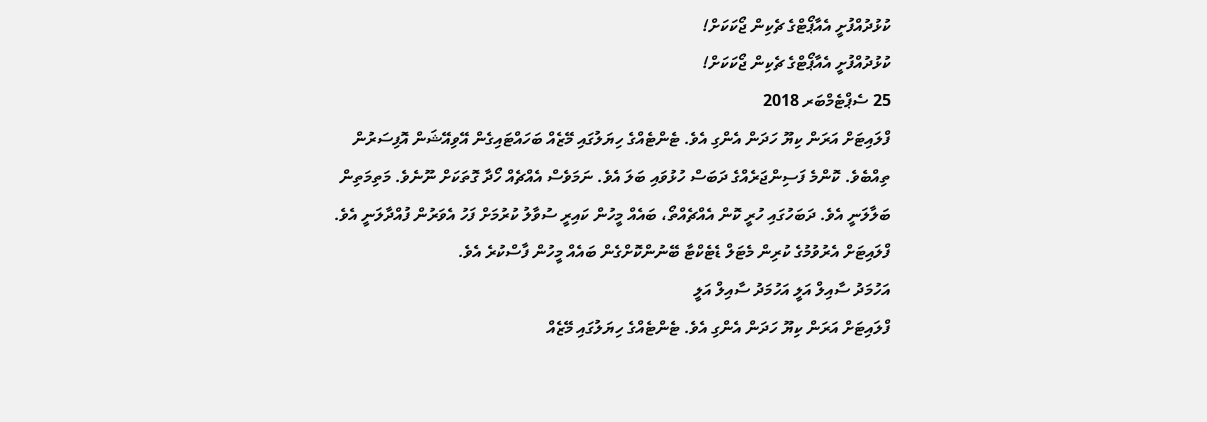ކުޅުދުއްފުށީ އެއާޕޯޓްގެ ޗެކިން ޖޯކަކަށް!
ކުޅުދުއްފުށީ އެއާޕޯޓްގެ ޗެކިން ޖޯކަކަށް!
25 ސެޕްޓެމްބަރ 2018
ފްލައިޓަށް އަރަން ކިޔޫ ހަދަން އެންގި އެވެ. ޓެންޓެއްގެ ހިޔަލުގައި މޭޒެއް ބަހައްޓައިގެން އޭވިއޭޝަން އޮފިސަރުން ތިއްބެވެ. ކޮންމެ ފަސިންޖަރެއްގެ ދަބަސް ހުޅުވައި ބަލަ އެވެ. ނަމަވެސް އެއްޗެއް ހޯދާ ގޮތަކަށް ނޫނެވެ. މަތިމަތިން ބަލާލަނީ އެވެ. ދަބަހުގައި ހުރީ ކޮން އެއްޗެއްތޯ، ބައެއް މީހުން ކައިރީ ސުވާލު ކުރުމަށް ފަހު އެވަރުން ފުއްދާލަނީ އެވެ. ފްލައިޓަށް އެރުވުމުގެ ކުރިން މެޓަލް ޑެޓެކްޓާ ބޭނުންކޮށްގެން ބައެއް މީހުން ފާސްކުރެ އެވެ.
އަހުމަދު ސާއިލް އަލީ އަހުމަދު ސާއިލް އަލީ
ފްލައިޓަށް އަރަން ކިޔޫ ހަދަން އެންގި އެވެ. ޓެންޓެއްގެ ހިޔަލުގައި މޭޒެއް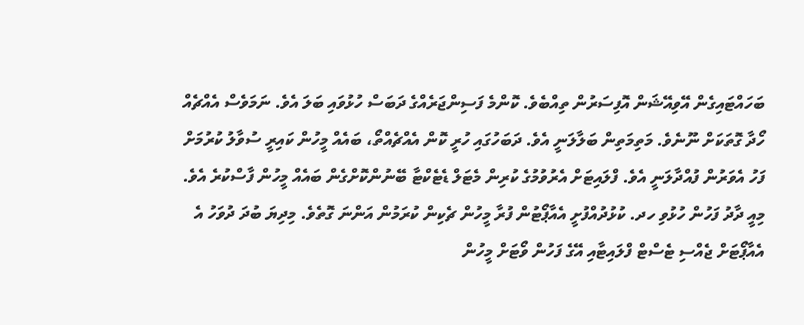ބަހައްޓައިގެން އޭވިއޭޝަން އޮފިސަރުން ތިއްބެވެ. ކޮންމެ ފަސިންޖަރެއްގެ ދަބަސް ހުޅުވައި ބަލަ އެވެ. ނަމަވެސް އެއްޗެއް ހޯދާ ގޮތަކަށް ނޫނެވެ. މަތިމަތިން ބަލާލަނީ އެވެ. ދަބަހުގައި ހުރީ ކޮން އެއްޗެއްތޯ، ބައެއް މީހުން ކައިރީ ސުވާލު ކުރުމަށް ފަހު އެވަރުން ފުއްދާލަނީ އެވެ. ފްލައިޓަށް އެރުވުމުގެ ކުރިން މެޓަލް ޑެޓެކްޓާ ބޭނުންކޮށްގެން ބައެއް މީހުން ފާސްކުރެ އެވެ.
މިއީ ދާދު ފަހުން ހުޅުވި ހދ. ކުޅުދުއްފުށީ އެއާޕޯޓުން ފުރާ މީހުން ޗެކިން ކުރަމުން އަންނަ ގޮތެވެ. މިދިޔަ ބުދަ ދުވަހު އެ އެއާޕޯޓަށް ޖެއްސި ޓެސްޓް ފްލައިޓާއި އޭގެ ފަހުން ވޯޓަށް މީހުން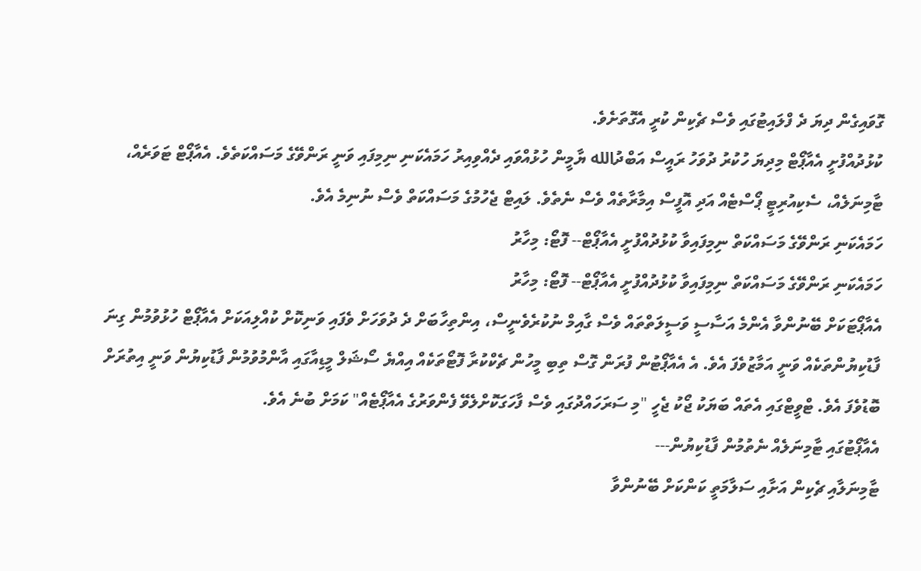ގޮވައިގެން ދިޔަ ދެ ފްލައިޓުގައި ވެސް ޗެކިން ކުރީ އެގޮތަށެވެ.
ކުޅުދުއްފުށީ އެއާޕޯޓް މިދިޔަ ހުކުރު ދުވަހު ރައީސް އަބްދުالله ޔާމީން ހުޅުއްވައި ދެއްވިއިރު ހަމައެކަނި ނިމިފައި ވަނީ ރަންވޭގެ މަސައްކަތެވެ. އެއާޕޯޓް ޓަވަރެއް، ޓާމިނަލެއް، ސެކިއުރިޓީ ޕޯސްޓެއް އަދި އޮފީސް އިމާރާތެއް ވެސް ނެތެވެ. ލައިޓް ޖެހުމުގެ މަސައްކަތް ވެސް ނުނިމެ އެވެ.
ހަމައެކަނި ރަންވޭގެ މަސައްކަތް ނިމިފައިވާ ކުޅުދުއްފުށީ އެއާޕޯޓް-- ފޮޓޯ: މިހާރު
ހަމައެކަނި ރަންވޭގެ މަސައްކަތް ނިމިފައިވާ ކުޅުދުއްފުށީ އެއާޕޯޓް-- ފޮޓޯ: މިހާރު
އެއާޕޯޓަކަށް ބޭނުންވާ އެންމެ އަސާސީ ވަސީލަތްތައް ވެސް ގާއިމް ނުކުރެވެނީސް، އިންތިހާބަށް ދެ ދުވަހަށް ވެފައި ވަނިކޮށް ކުއްލިއަކަށް އެއާޕޯޓް ހުޅުވުމުން ގިނަ ފާޑުކިޔުންތަކެއް ވަނީ އަމާޒުވެފަ އެވެ. އެ އެއާޕޯޓުން ފުރަން ގޮސް ތިބި މީހުން ޗެކްކުރާ ފޮޓޯތަކެއް އިއްޔެ ސޯޝަލް މީޑިއާގައި އާންމުވުމުން ފާޑުކިޔުން ވަނީ އިތުރަށް ބޮޑުވެފަ އެވެ. ޓްވީޓްގައި އެތައް ބަޔަކު ޖޯކު ޖެހީ "މި ސަރަހައްދުގައި ވެސް ފާހަގަކޮށްލެވޭ ފެންވަރުގެ އެއާޕޯޓެއް" ކަމަށް ބުނެ އެވެ.
އެއާޕޯޓުގައި ޓާމިނަލެއް ނެތުމުން ފާޑުކިޔުން---
ޓާމިނަލާއި ޗެކިން އަށާއި ސަލާމަތީ ކަންކަށް ބޭނުންވާ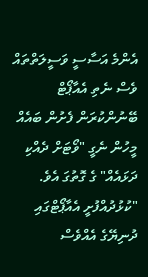އެންމެ އަސާސީ ވަސީލަތްތައް ވެސް ނެތި އެއާޕޯޓް ބޭނުންކުރަން ފެށުން ބައެއް މީހުން ނެގީ "ވޯޓަށް ދެއްކި ދަޅައެއް" ގެ ގޮތުގަ އެވެ.
"ކުޅުދުއްފުށީ އެއާޕޯޓްގައި ދުނިޔޭގެ އެއްވެސް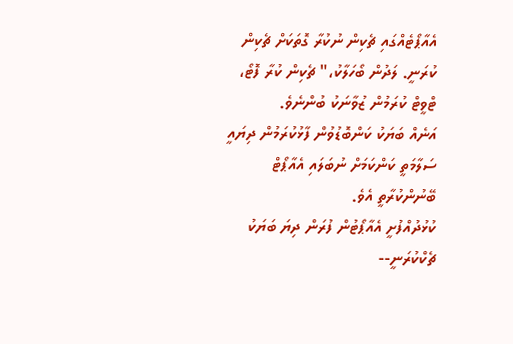އެއާޕޯޓެއްގައި ޗެކިން ނުކުރާ ގޮތަކަށް ޗެކިން ކުރަނީ. ލަދުން ބޯހަލާކު،" ޗެކިން ކުރާ ފޮޓޯ، ޓްވީޓް ކުރަމުން ޒުވާނަކު ބުންނެވެ.
އަނެއް ބަޔަކު ކަންބޮޑުވުން ފާޅުކުރަމުން ދިޔައީ ސަލާމަތީ ކަންކަމަށް ނުބަލައި އެއާޕޯޓް ބޭނުންކުރާތީ އެވެ.
ކުޅުދުއްފުށީ އެއާޕޯޓުން ފުރަން ދިޔަ ބަޔަކު ޗެކްކުރަނީ--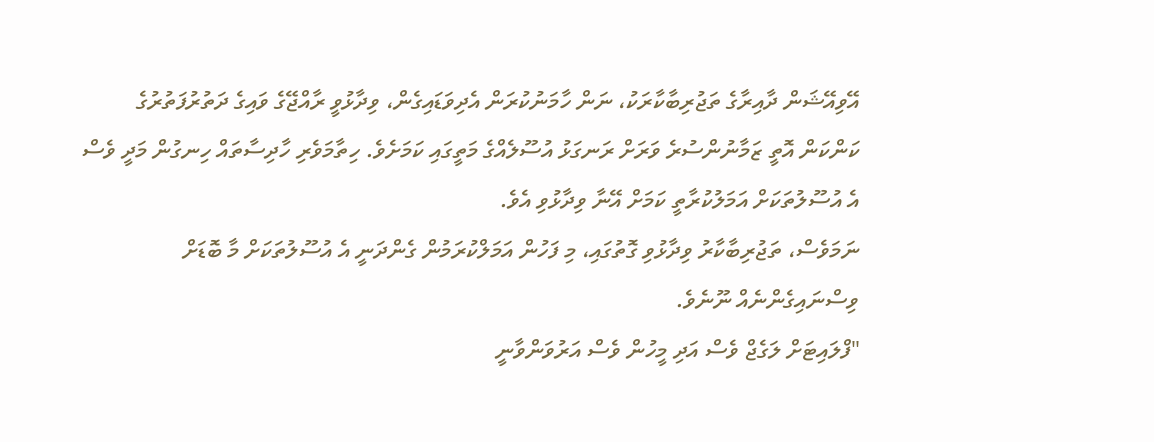އޭވިއޭޝަން ދާއިރާގެ ތަޖުރިބާކާރަކު، ނަން ހާމަނުކުރަން އެދިވަޑައިގެން، ވިދާޅުވީ ރާއްޖޭގެ ވައިގެ ދަތުރުފަތުރުގެ ކަންކަން އޮތީ ޒަމާނުންސުރެ ވަރަށް ރަނގަޅު އުސޫލެއްގެ މަތީގައި ކަމަށެވެ. ހިތާމަވެރި ހާދިސާތައް ހިނގުން މަދީ ވެސް އެ އުސޫލުތަކަށް އަމަލުކުރާތީ ކަމަށް އޭނާ ވިދާޅުވި އެވެ.
ނަމަވެސް، ތަޖުރިބާކާރު ވިދާޅުވި ގޮތުގައި، މި ފަހުން އަމަލްކުރަމުން ގެންދަނީ އެ އުސޫލުތަކަށް މާ ބޮޑަށް ވިސްނައިގެންނެއް ނޫނެވެ.
"ފްލައިޓަށް ލަގެޖް ވެސް އަދި މީހުން ވެސް އަރުވަންވާނީ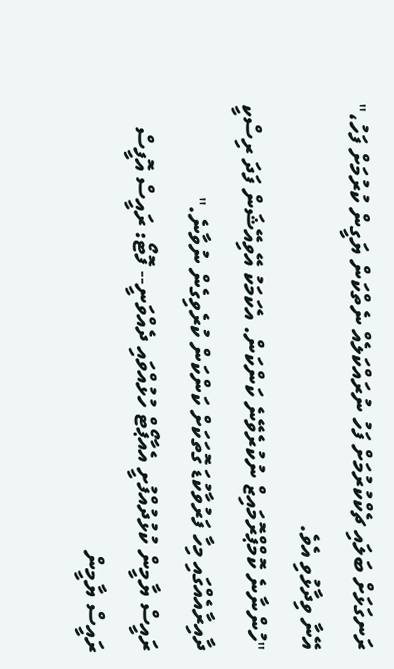ރަނގަޅަށް ބަލައި ޗެކްކުރުމަށް ފަހު ނުރައްކަލެއް ނެތްކަން ޔަގީން ކުރުމަށް ފަހު،" އޭނާ ވިދާޅުވި އެވެ.
"ހުންނާނެ ކޮމްޕްރޮމައިޒް ނުކުރެވޭނެ ކަންކަން. އެކަމަކު އޭވިއޭޝަން ފަދަ ރިސްކީ ދާއިރާއެއްގައި މިހާ ފަރުވާކުޑަ ގޮތަކަށް ކަންކަން ކުރެވިގެން ނުވާނެ."
ރައީސް ޔާމީން ކުޅުދުއްފުށީ އެއާޕޯޓް ހުޅުއްވައި ދެއްވަނީ-- ފޮޓޯ: ރައީސް އޮފީސް
ރައީސް ޔާމީން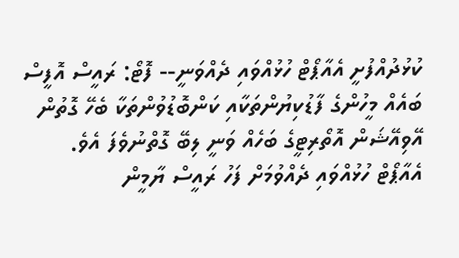ކުޅުދުއްފުށީ އެއާޕޯޓް ހުޅުއްވައި ދެއްވަނީ-- ފޮޓޯ: ރައީސް އޮފީސް
ބައެއް މީހުންގެ ފާޑުކިޔުންތަކާއި ކަންބޮޑުވުންތަކާ ބެހޭ ގޮތުން އޭވިއޭޝަން އޮތޯރިޓީގެ ބަހެއް ވަނީ ލިބޭ ގޮތްނުވެފަ އެވެ.
އެއާޕޯޓް ހުޅުއްވައި ދެއްވުމަށް ފަހު ރައީސް ޔާމީން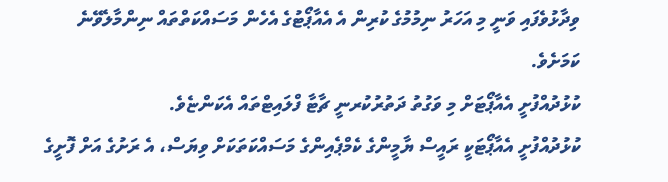ވިދާޅުވެފައި ވަނީ މި އަހަރު ނިމުމުގެ ކުރިން އެ އެއާޕޯޓުގެ އެހެން މަސައްކަތްތައް ނިންމާލެވޭނެ ކަމަށެވެ.
ކުޅުދުއްފުށީ އެއާޕޯޓަށް މި ވަގުތު ދަތުރުކުރނީ ޗާޓާ ފްލައިޓްތައް އެކަންޏެވެ.
ކުޅުދުއްފުށީ އެއާޕޯޓަކީ ރައީސް ޔާމީންގެ ކެމްޕެއިންގެ މަސައްކަތަކަށް ވިޔަސް، އެ ރަށުގެ އަށް ފޮށީގެ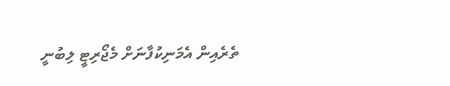ތެރެއިން އެމަނިކުފާނަށް މެޖޯރިޓީ ލިބުނީ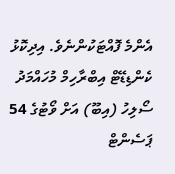އެންމެ ފޮއްޓަކުންނެވެ. އިދިކޮޅު ކެންޑިޑޭޓް އިބްރާހިމް މުހައްމަދު ސޯލިހު (އިބޫ) އަށް ވޯޓުގެ 54 ޕަސެންޓް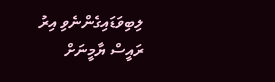ލިބިވަޑައިގެންނެވި އިރު ރައީސް ޔާމީނަށް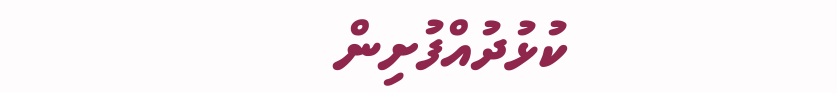ކުޅުދުއްފުށިން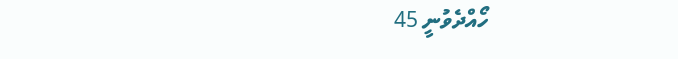ހޯއްދެވުނީ 45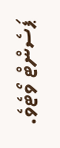ޕަސެންޓް ވޯޓެވެ.